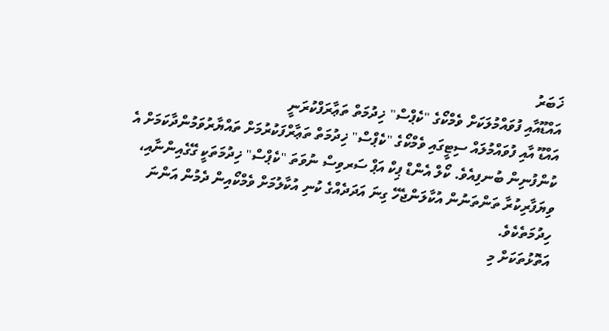ޚަބަރު
އައްޑޫއާއި ފުވައްމުލަކަށް ވެމްކޯގެ "ކެޕްސް" ޚިދުމަތް ތަޢާރަފްކުރަނީ
އައްޑޫ އާއި ފުވައްމުލައް ސިޓީގައި ވެމްކޯގެ "ކެޕްސް" ޚިދުމަތް ތަޢާރްފަކުރުމަށް ތައްޔާރުވަމުންދާކަމަށް އެ ކުންފުނިން ބުނފިއެވެ. ކޯލް އެންޑް ޕިކް އަޕް ސަރވިސް ނުވަތަ "ކެޕްސް" ޚިދުމަތަކީ ގޭގެއިންނާއި، ވިޔަފާރިކުރާ ތަންތަނުން އުކާލަންޖެހޭ ގިނަ އަދަދެއްގެ ކުނި އުކާލުމަށް ވެމްކޯއިން ދެމުން އަންނަ ހިދުމަތެކެވެ.
އަތޮޅުތަކަށް މި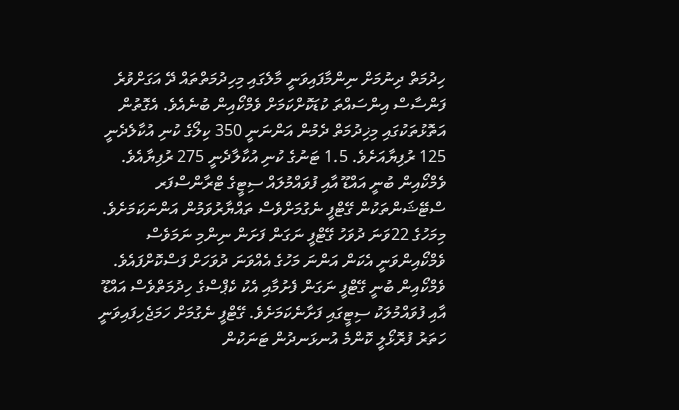ހިދުމަތް ދިނުމަށް ނިންމާފައިވަނީ މާލެގައި މިހިދުމަތްތައް ދޭ އަގަށްވުރެ ފަންސާސް އިންސައްތަ ކުޑަކޮށްކަމަށް ވެމްކޯއިން ބުނެއެވެ. އެގޮތުން އަތޮޅުތަކުގައި މިޚިދުމަތް ދެމުން އަންނަނީ 350 ކިލޯގެ ކުނި އުކާލެދެނީ 125 ރުފިޔާއަށެވެ. 1.5 ޓަނުގެ ކުނި އުކާލާދެނީ 275 ރުފިޔާއެވެ.
ވެމްކޯއިން ބުނީ އައްޑޫ އާއި ފުވައްމުލައް ސިޓީގެ ޓްރާންސްފަރ ސްޓޭޝަންތަކުން ގޭޓްފީ ނެގުމަށްވެސް ތައްޔާރުވަމުން އަންނަކަމަށެވެ.
މިމަހުގެ 22ވަނަ ދުވަހު ގޭޓްފީ ނަގަން ފަށަން ނިންމި ނަމަވެސް ވެމްކޯއިންވަނީ އެކަން އަންނަ މަހުގެ އެއްވަނަ ދުވަހަށް ފަސްކޮށްފައެވެ. ވެމްކޯއިން ބުނީ ގޭޓްފީ ނަގަން ފެށުމާއި އެކު ކެޕްސްގެ ހިދުމަތްވެސް އައްޑޫ އާއި ފުވައްމުލަކު ސިޓީގައި ފަށާނެކަމަށެވެ. ގޭޓްފީ ނެގުމަށް ހަމަޖެހިފައިވަނީ ހަތަރު ފުރޮޅޯލީ ކޮންމެ އުނޅަނދުން ޓަނަކުން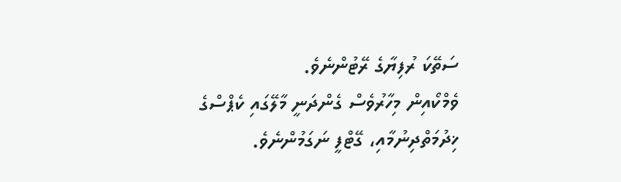ސަތޭކަ ރުފިޔާގެ ރޭޓުންނެވެ.
ވެމްކޯއިން މިހާރުވެސް ގެންދަނީ މާލޭގައި ކެޕްސްގެ ޚިދުމަތްދިނުމާއި، ގޭޓްފީ ނަގަމުންނެވެ.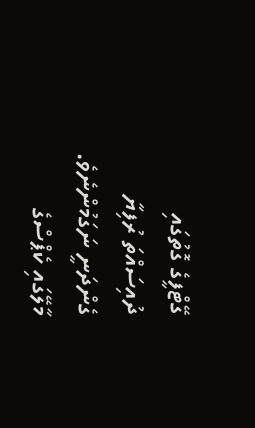ގޭޓްފީގެ ގޮތުގައި ދުއިސައްތަ ރުފިޔާ ގެންދަނީ ނަގަމުންނެވެ. މާލޭގައި ކެޕްސްގެ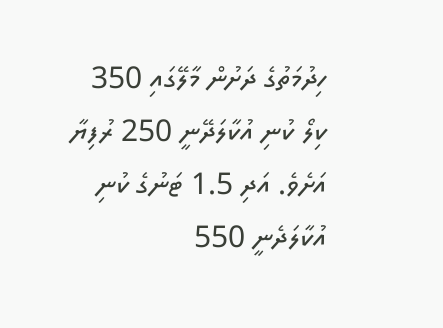ހިދުމަތުގެ ދަށުން މާލޭގައި 350 ކިލޯ ކުނި އުކާލަދޭނީ 250 ރުފިޔާ އަށެވެ. އަދި 1.5 ޓަނުގެ ކުނި އުކާލަދެނީ 550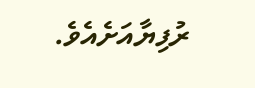ރުފިޔާއަށެއެވެ.